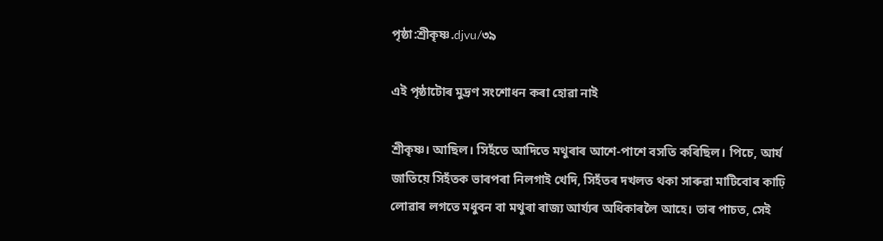পৃষ্ঠা:শ্ৰীকৃষ্ণ.djvu/৩৯

এই পৃষ্ঠাটোৰ মুদ্ৰণ সংশোধন কৰা হোৱা নাই

শ্ৰীকৃষ্ণ। আছিল। সিহঁতে আদিতে মথুৰাৰ আশে-পাশে বসতি কৰিছিল। পিচে, আৰ্য জাতিয়ে সিহঁতক ভাৰপৰা নিলগাই খেদি, সিহঁতৰ দখলত থকা সাৰুৱা মাটিবোৰ কাঢ়ি লোৱাৰ লগতে মধুবন বা মথুৰা ৰাজ্য আৰ্য্যৰ অধিকাৰলৈ আহে। তাৰ পাচত, সেই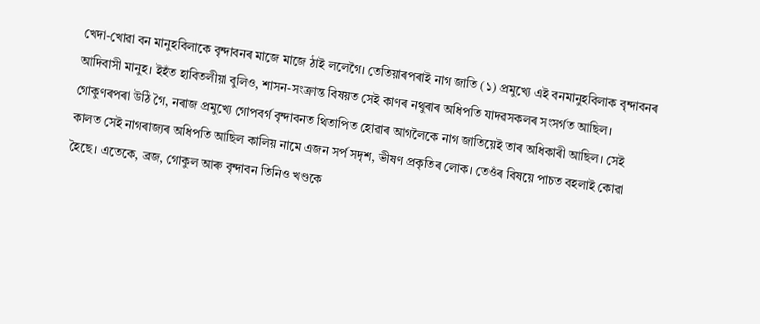খেদা-খোৱা বন মানুহবিলাকে বৃন্দাবনৰ মাজে মাজে ঠাই ললেগৈ। তেতিয়াৰপৰাই নাগ জাতি (১) প্ৰমুখ্যে এই বনমানুহবিলাক বৃন্দাবনৰ আদিবাসী মানুহ। ইহঁত হাবিতলীয়া বুলিও, শাসন-সংক্ৰান্ত বিষয়ত সেই কাণৰ নথুৰাৰ অধিপতি যাদৱসকলৰ সংসৰ্গত আছিল। গোকুণৰপৰা উঠি গৈ, নৰাজ প্ৰমুখ্যে গোপবৰ্গ বৃন্দাবনত থিতাপিত হোৱাৰ আগলৈকে নাগ জাতিয়েই তাৰ অধিকাৰী আছিল। সেই কালত সেই নাগৰাজ্যৰ অধিপতি আছিল কালিয় নামে এজন সৰ্প সদৃশ, ভীষণ প্ৰকৃতিৰ লোক। তেওঁৰ বিষয়ে পাচত বহলাই কোৱা হৈছে। এতেকে, ব্ৰজ, গোকুল আৰু বৃন্দাবন তিনিও খণ্ডকে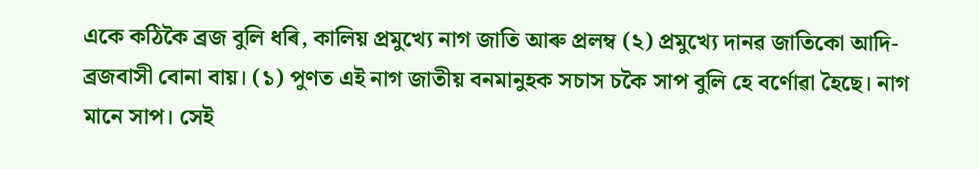একে কঠিকৈ ব্ৰজ বুলি ধৰি, কালিয় প্ৰমুখ্যে নাগ জাতি আৰু প্ৰলম্ব (২) প্ৰমুখ্যে দানৱ জাতিকো আদি-ব্ৰজবাসী বোনা বায়। (১) পুণত এই নাগ জাতীয় বনমানুহক সচাস চকৈ সাপ বুলি হে বৰ্ণোৱা হৈছে। নাগ মানে সাপ। সেই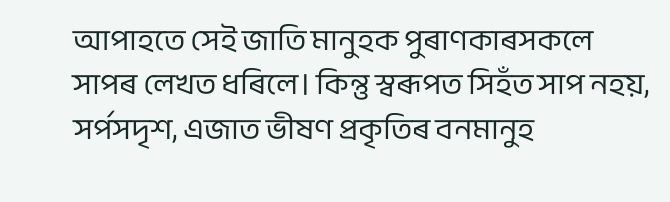আপাহতে সেই জাতি মানুহক পুৰাণকাৰসকলে সাপৰ লেখত ধৰিলে। কিন্তু স্বৰূপত সিহঁত সাপ নহয়, সৰ্পসদৃশ, এজাত ভীষণ প্ৰকৃতিৰ বনমানুহ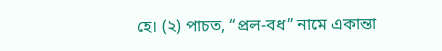হে। (২) পাচত, “প্ৰল-বধ” নামে একান্তা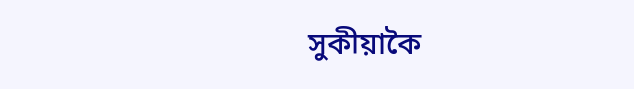সুকীয়াকৈ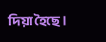দিয়া হৈছে।